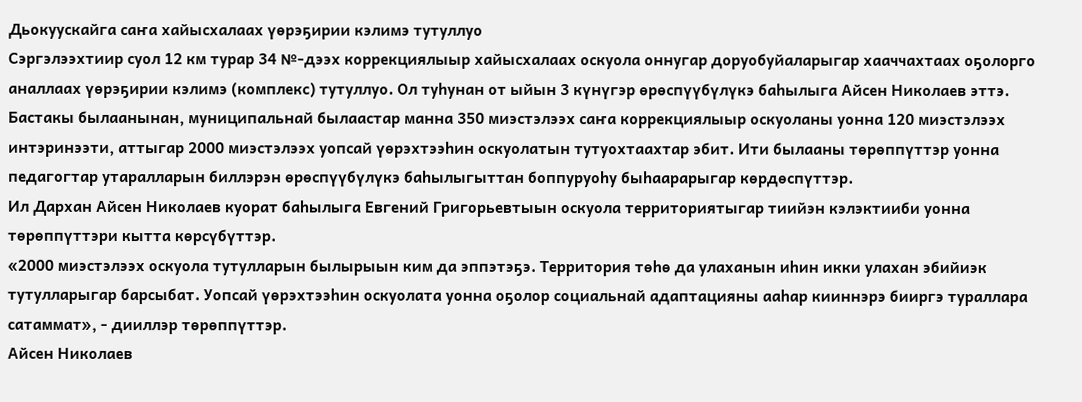Дьокуускайга саҥа хайысхалаах үөрэҕирии кэлимэ тутуллуо
Сэргэлээхтиир суол 12 км турар 34 №-дээх коррекциялыыр хайысхалаах оскуола оннугар доруобуйаларыгар хааччахтаах оҕолорго аналлаах үөрэҕирии кэлимэ (комплекс) тутуллуо. Ол туһунан от ыйын 3 күнүгэр өрөспүүбүлүкэ баһылыга Айсен Николаев эттэ.
Бастакы былаанынан, муниципальнай былаастар манна 350 миэстэлээх саҥа коррекциялыыр оскуоланы уонна 120 миэстэлээх интэринээти, аттыгар 2000 миэстэлээх уопсай үөрэхтээһин оскуолатын тутуохтаахтар эбит. Ити былааны төрөппүттэр уонна педагогтар утаралларын биллэрэн өрөспүүбүлүкэ баһылыгыттан боппуруоһу быһаарарыгар көрдөспүттэр.
Ил Дархан Айсен Николаев куорат баһылыга Евгений Григорьевтыын оскуола территориятыгар тиийэн кэлэктииби уонна төрөппүттэри кытта көрсүбүттэр.
«2000 миэстэлээх оскуола тутулларын былырыын ким да эппэтэҕэ. Территория төһө да улаханын иһин икки улахан эбийиэк тутулларыгар барсыбат. Уопсай үөрэхтээһин оскуолата уонна оҕолор социальнай адаптацияны ааһар кииннэрэ бииргэ тураллара сатаммат», - дииллэр төрөппүттэр.
Айсен Николаев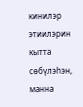кинилэр этиилэрин кытта сөбүлэһэн, манна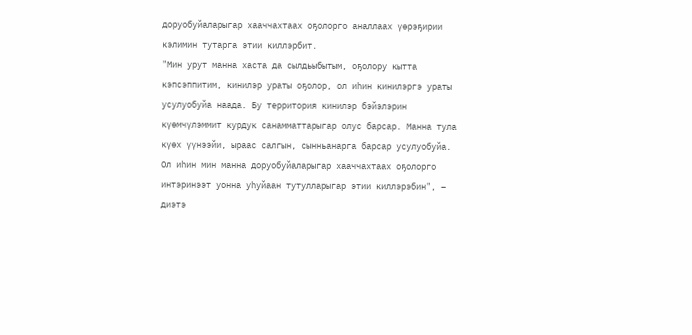доруобуйаларыгар хааччахтаах оҕолорго аналлаах үөрэҕирии кэлимин тутарга этии киллэрбит.
"Мин урут манна хаста да сылдьыбытым, оҕолору кытта кэпсэппитим, кинилэр ураты оҕолор, ол иһин кинилэргэ ураты усулуобуйа наада. Бу территория кинилэр бэйэлэрин күөмчүлэммит курдук санамматтарыгар олус барсар. Манна тула күөх үүнээйи, ыраас салгын, сынньанарга барсар усулуобуйа. Ол иһин мин манна доруобуйаларыгар хааччахтаах оҕолорго интэринээт уонна уһуйаан тутулларыгар этии киллэрэбин", – диэтэ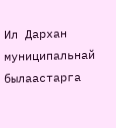Ил Дархан муниципальнай былаастарга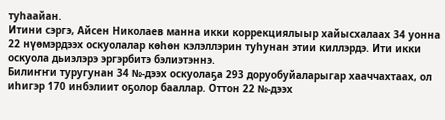туһаайан.
Итини сэргэ, Айсен Николаев манна икки коррекциялыыр хайысхалаах 34 уонна 22 нүөмэрдээх оскуолалар көһөн кэлэллэрин туһунан этии киллэрдэ. Ити икки оскуола дьиэлэрэ эргэрбитэ бэлиэтэннэ.
Билиҥҥи туругунан 34 №-дээх оскуолаҕа 293 доруобуйаларыгар хааччахтаах, ол иһигэр 170 инбэлиит оҕолор бааллар. Оттон 22 №-дээх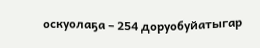оскуолаҕа – 254 доруобуйатыгар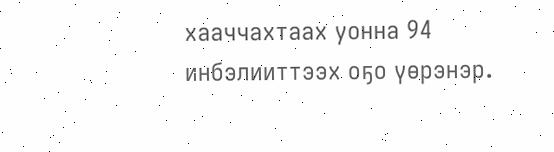хааччахтаах уонна 94 инбэлииттээх оҕо үөрэнэр.